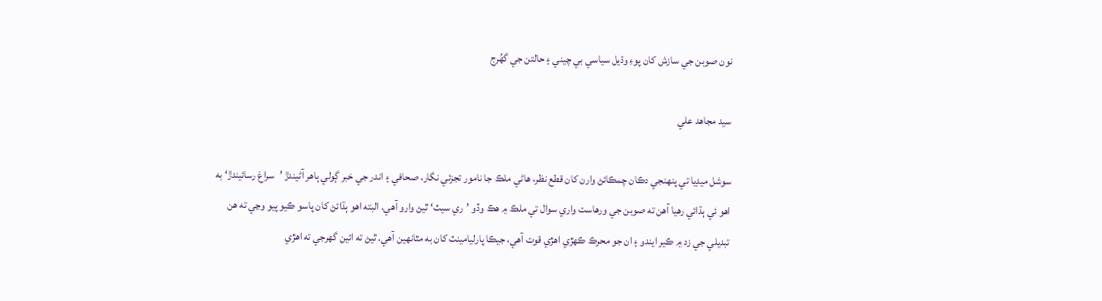نون صوبن جي سازش کان پوءِ وڌيل سياسي بي چيني ۽ حالتن جي گهُرج

سيد مجاھد علي

سوشل ميڊيا تي پنهنجي دڪان چمڪائڻ وارن کان قطع نظر، هاڻي ملڪ جا نامور تجزئي نگار، صحافي ۽ اندر جي خبر ڳولي ٻاهر آڻيندڙ ’سراغ رسائيندڙ‘ به اهو ئي ٻڌائي رهيا آهن ته صوبن جي ورهاست واري سوال تي ملڪ ۾ هڪ وڏو ’ري سيٽ‘ ٿيڻ وارو آهي. البته اهو ٻڌائڻ کان پاسو ڪيو پيو وڃي ته هن تبديلي جي زد ۾ ڪير ايندو ۽ ان جو محرڪ ڪهڙي اهڙي قوت آهي، جيڪا پارليامينٽ کان به مٿانهين آهي. ٿيڻ ته ائين گهرجي ته اهڙي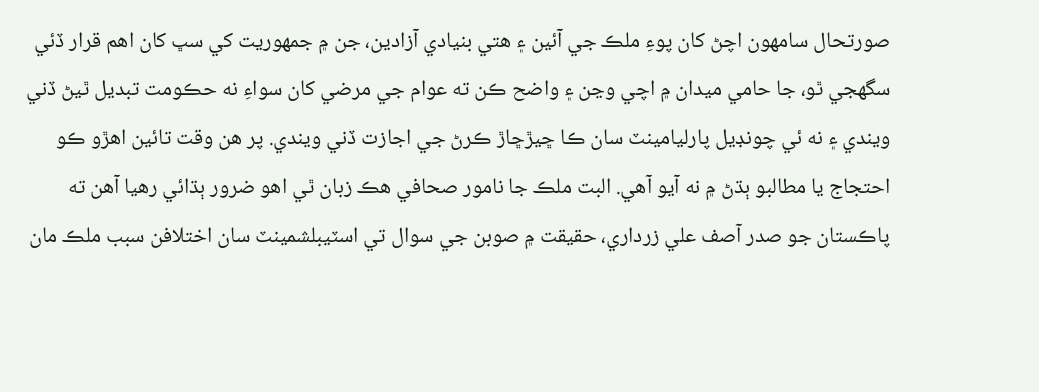صورتحال سامهون اچڻ کان پوءِ ملڪ جي آئين ۽ هتي بنيادي آزادين، جن ۾ جمهوريت کي سڀ کان اهم قرار ڏئي سگهجي ٿو، جا حامي ميدان ۾ اچي وڃن ۽ واضح ڪن ته عوام جي مرضي کان سواءِ نه حڪومت تبديل ٿيڻ ڏني ويندي ۽ نه ئي چونڊيل پارليامينٽ سان ڪا ڇيڙڇاڙ ڪرڻ جي اجازت ڏني ويندي. پر هن وقت تائين اهڙو ڪو احتجاج يا مطالبو ٻڌڻ ۾ نه آيو آهي. البت ملڪ جا نامور صحافي هڪ زبان ٿي اهو ضرور ٻڌائي رهيا آهن ته پاڪستان جو صدر آصف علي زرداري، حقيقت ۾ صوبن جي سوال تي اسٽيبلشمينٽ سان اختلافن سبب ملڪ مان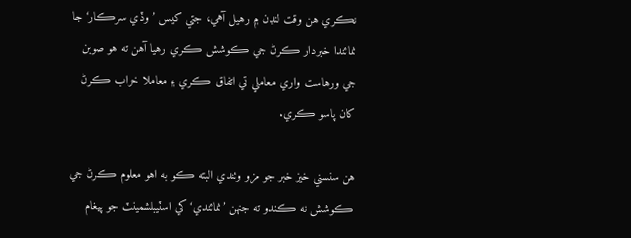نڪري هن وقت لنڊن ۾ رهيل آهي، جتي کيس ’ وڏي سرڪار‘ جا نمائندا خبردار ڪرڻ جي ڪوشش ڪري رهيا آهن ته هو صوبن جي ورهاست واري معاملي تي اتفاق ڪري ۽ معاملا خراب ڪرڻ کان پاسو ڪري.

هن سنسني خيز خبر جو مزو وٺندي البته ڪو به اهو معلوم ڪرڻ جي ڪوشش نه ڪندو ته جنهن ’نمائندي‘ کي اسٽيبلشمينٽ جو پيغام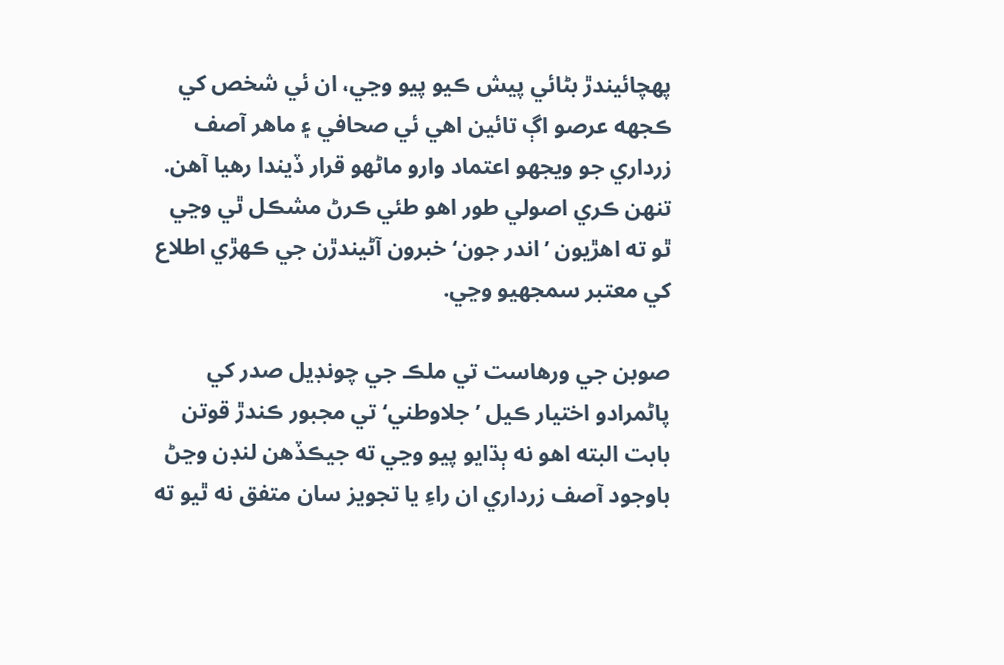پهچائيندڙ بڻائي پيش ڪيو پيو وڃي، ان ئي شخص کي ڪجهه عرصو اڳ تائين اهي ئي صحافي ۽ ماهر آصف زرداري جو ويجهو اعتماد وارو ماڻهو قرار ڏيندا رهيا آهن. تنهن ڪري اصولي طور اهو طئي ڪرڻ مشڪل ٿي وڃي ٿو ته اهڙيون ’اندر جون‘ خبرون آڻيندڙن جي ڪهڙي اطلاع کي معتبر سمجهيو وڃي.

صوبن جي ورهاست تي ملڪ جي چونڊيل صدر کي پاڻمرادو اختيار ڪيل ’جلاوطني‘ تي مجبور ڪندڙ قوتن بابت البته اهو نه ٻڌايو پيو وڃي ته جيڪڏهن لنڊن وڃڻ باوجود آصف زرداري ان راءِ يا تجويز سان متفق نه ٿيو ته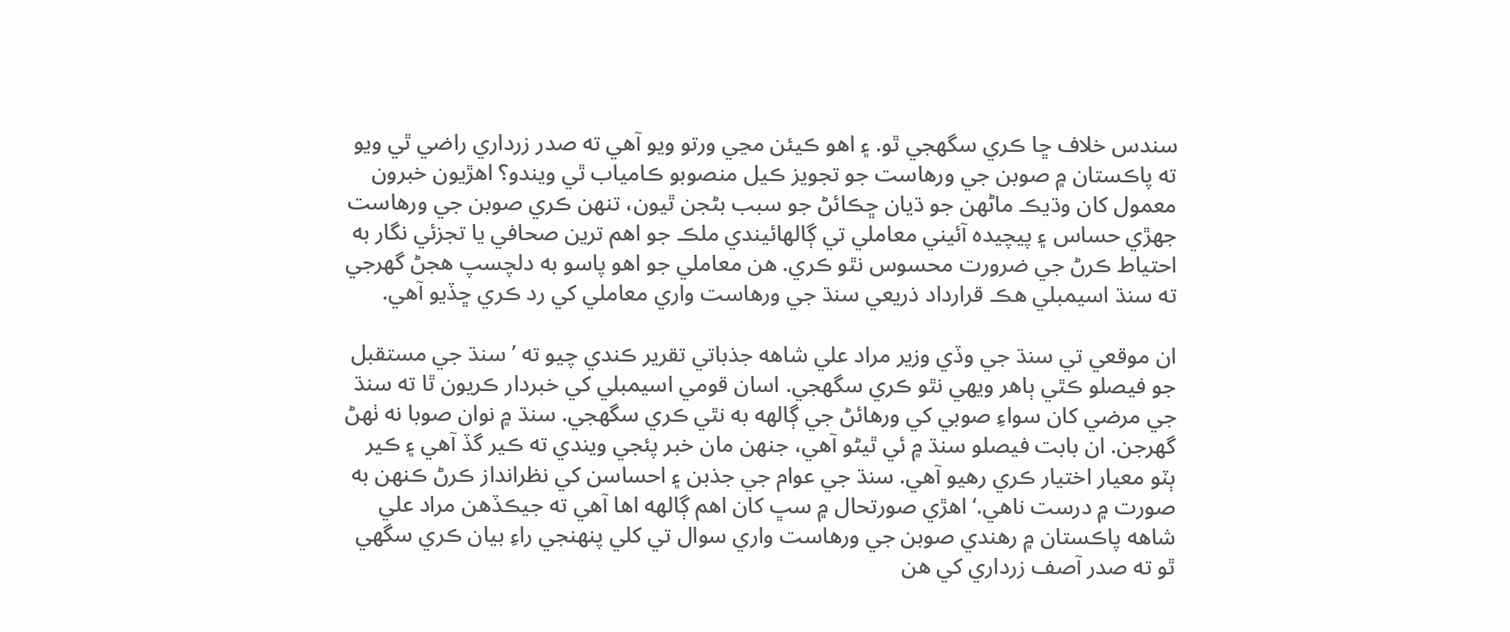سندس خلاف ڇا ڪري سگهجي ٿو. ۽ اهو ڪيئن مڃي ورتو ويو آهي ته صدر زرداري راضي ٿي ويو ته پاڪستان ۾ صوبن جي ورهاست جو تجويز ڪيل منصوبو ڪامياب ٿي ويندو؟ اهڙيون خبرون معمول کان وڌيڪ ماڻهن جو ڌيان ڇڪائڻ جو سبب بڻجن ٿيون، تنهن ڪري صوبن جي ورهاست جهڙي حساس ۽ پيچيده آئيني معاملي تي ڳالهائيندي ملڪ جو اهم ترين صحافي يا تجزئي نگار به احتياط ڪرڻ جي ضرورت محسوس نٿو ڪري. هن معاملي جو اهو پاسو به دلچسپ هجڻ گهرجي ته سنڌ اسيمبلي هڪ قرارداد ذريعي سنڌ جي ورهاست واري معاملي کي رد ڪري ڇڏيو آهي.

ان موقعي تي سنڌ جي وڏي وزير مراد علي شاهه جذباتي تقرير ڪندي چيو ته ’سنڌ جي مستقبل جو فيصلو ڪٿي ٻاهر ويهي نٿو ڪري سگهجي. اسان قومي اسيمبلي کي خبردار ڪريون ٿا ته سنڌ جي مرضي کان سواءِ صوبي کي ورهائڻ جي ڳالهه به نٿي ڪري سگهجي. سنڌ ۾ نوان صوبا نه ٺهڻ گهرجن. ان بابت فيصلو سنڌ ۾ ئي ٿيڻو آهي، جنهن مان خبر پئجي ويندي ته ڪير گڏ آهي ۽ ڪير ٻٽو معيار اختيار ڪري رهيو آهي. سنڌ جي عوام جي جذبن ۽ احساسن کي نظرانداز ڪرڻ ڪنهن به صورت ۾ درست ناهي.‘ اهڙي صورتحال ۾ سڀ کان اهم ڳالهه اها آهي ته جيڪڏهن مراد علي شاهه پاڪستان ۾ رهندي صوبن جي ورهاست واري سوال تي کلي پنهنجي راءِ بيان ڪري سگهي ٿو ته صدر آصف زرداري کي هن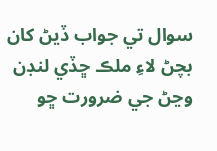سوال تي جواب ڏيڻ کان بچڻ لاءِ ملڪ ڇڏي لنڊن وڃڻ جي ضرورت ڇو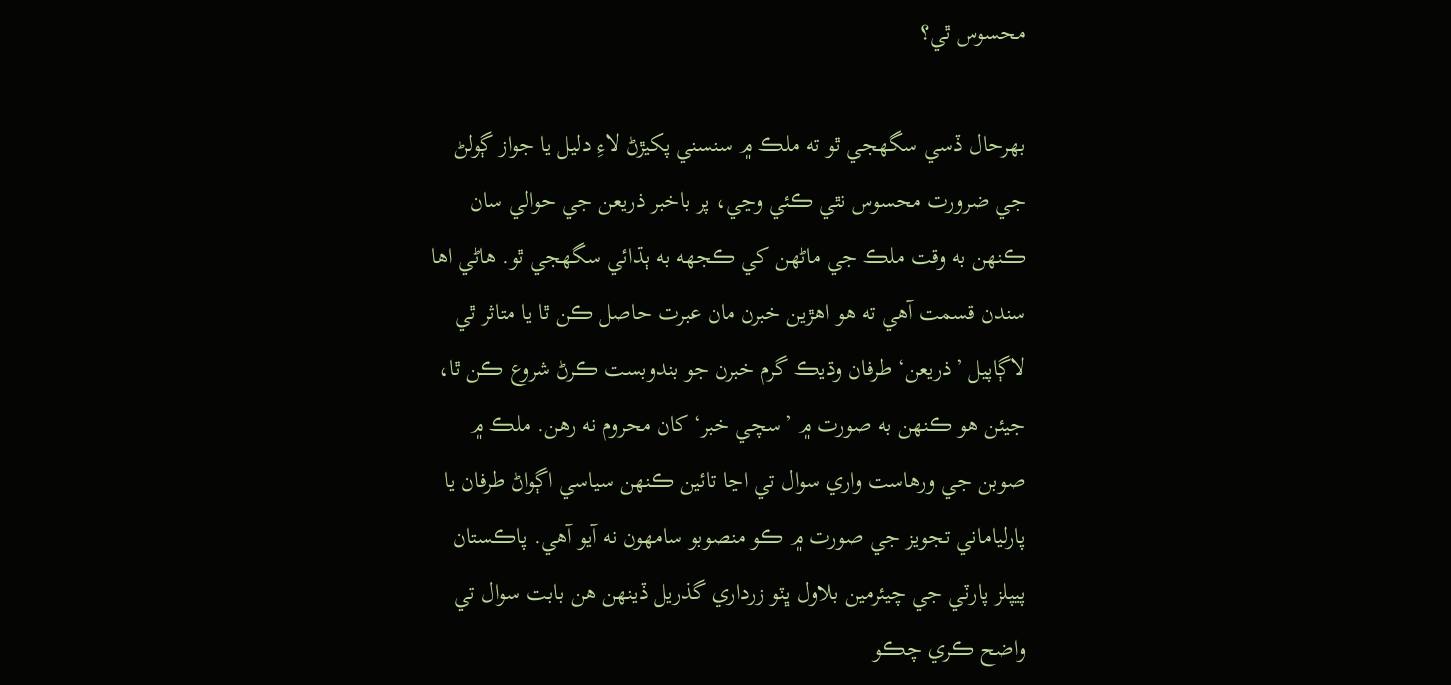محسوس ٿي؟

بهرحال ڏسي سگهجي ٿو ته ملڪ ۾ سنسني پکيڙڻ لاءِ دليل يا جواز ڳولڻ جي ضرورت محسوس نٿي ڪئي وڃي، پر باخبر ذريعن جي حوالي سان ڪنهن به وقت ملڪ جي ماڻهن کي ڪجهه به ٻڌائي سگهجي ٿو. هاڻي اها سندن قسمت آهي ته هو اهڙين خبرن مان عبرت حاصل ڪن ٿا يا متاثر ٿي لاڳاپيل ’ذريعن‘ طرفان وڌيڪ گرم خبرن جو بندوبست ڪرڻ شروع ڪن ٿا، جيئن هو ڪنهن به صورت ۾ ’سچي خبر‘ کان محروم نه رهن. ملڪ ۾ صوبن جي ورهاست واري سوال تي اڃا تائين ڪنهن سياسي اڳواڻ طرفان يا پارلياماني تجويز جي صورت ۾ ڪو منصوبو سامهون نه آيو آهي. پاڪستان پيپلز پارٽي جي چيئرمين بلاول ڀٽو زرداري گذريل ڏينهن هن بابت سوال تي واضح ڪري چڪو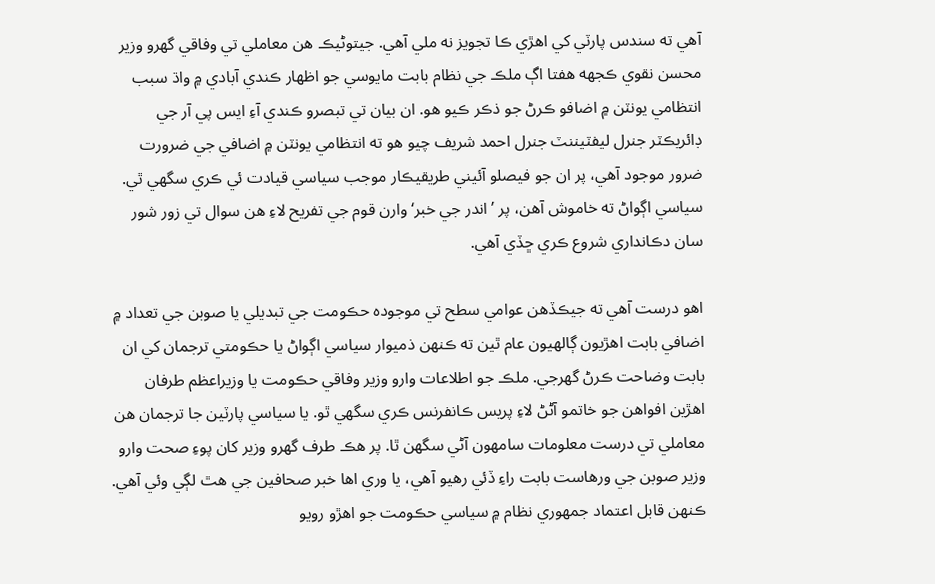آهي ته سندس پارٽي کي اهڙي ڪا تجويز نه ملي آهي. جيتوڻيڪ هن معاملي تي وفاقي گهرو وزير محسن نقوي ڪجهه هفتا اڳ ملڪ جي نظام بابت مايوسي جو اظهار ڪندي آبادي ۾ واڌ سبب انتظامي يونٽن ۾ اضافو ڪرڻ جو ذڪر ڪيو هو. ان بيان تي تبصرو ڪندي آءِ ايس پي آر جي ڊائريڪٽر جنرل ليفٽيننٽ جنرل احمد شريف چيو هو ته انتظامي يونٽن ۾ اضافي جي ضرورت ضرور موجود آهي، پر ان جو فيصلو آئيني طريقيڪار موجب سياسي قيادت ئي ڪري سگهي ٿي. سياسي اڳواڻ ته خاموش آهن، پر ’اندر جي خبر‘ وارن قوم جي تفريح لاءِ هن سوال تي زور شور سان دڪانداري شروع ڪري ڇڏي آهي.

اهو درست آهي ته جيڪڏهن عوامي سطح تي موجوده حڪومت جي تبديلي يا صوبن جي تعداد ۾ اضافي بابت اهڙيون ڳالهيون عام ٿين ته ڪنهن ذميوار سياسي اڳواڻ يا حڪومتي ترجمان کي ان بابت وضاحت ڪرڻ گهرجي. ملڪ جو اطلاعات وارو وزير وفاقي حڪومت يا وزيراعظم طرفان اهڙين افواهن جو خاتمو آڻڻ لاءِ پريس ڪانفرنس ڪري سگهي ٿو. يا سياسي پارٽين جا ترجمان هن معاملي تي درست معلومات سامهون آڻي سگهن ٿا. پر هڪ طرف گهرو وزير کان پوءِ صحت وارو وزير صوبن جي ورهاست بابت راءِ ڏئي رهيو آهي، يا وري اها خبر صحافين جي هٿ لڳي وئي آهي. ڪنهن قابل اعتماد جمهوري نظام ۾ سياسي حڪومت جو اهڙو رويو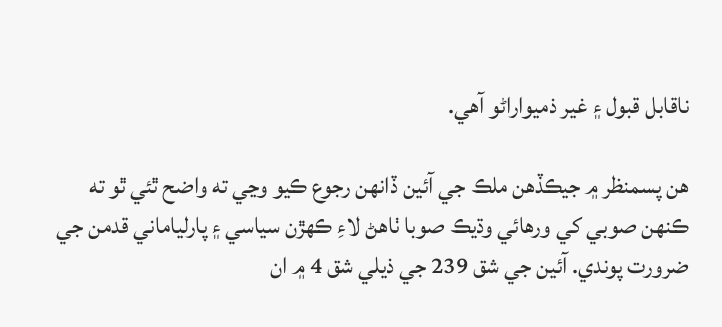ناقابل قبول ۽ غير ذميواراڻو آهي.

هن پسمنظر ۾ جيڪڏهن ملڪ جي آئين ڏانهن رجوع ڪيو وڃي ته واضح ٿئي ٿو ته ڪنهن صوبي کي ورهائي وڌيڪ صوبا ٺاهڻ لاءِ ڪهڙن سياسي ۽ پارلياماني قدمن جي ضرورت پوندي. آئين جي شق 239 جي ذيلي شق 4 ۾ ان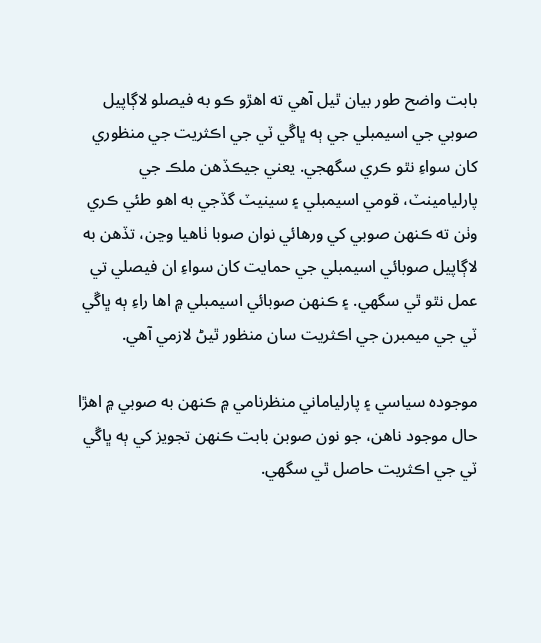بابت واضح طور بيان ٿيل آهي ته اهڙو ڪو به فيصلو لاڳاپيل صوبي جي اسيمبلي جي ٻه ڀاڱي ٽي جي اڪثريت جي منظوري کان سواءِ نٿو ڪري سگهجي. يعني جيڪڏهن ملڪ جي پارليامينٽ، قومي اسيمبلي ۽ سينيٽ گڏجي به اهو طئي ڪري وٺن ته ڪنهن صوبي کي ورهائي نوان صوبا ٺاهيا وڃن، تڏهن به لاڳاپيل صوبائي اسيمبلي جي حمايت کان سواءِ ان فيصلي تي عمل نٿو ٿي سگهي. ۽ ڪنهن صوبائي اسيمبلي ۾ اها راءِ ٻه ڀاڱي ٽي جي ميمبرن جي اڪثريت سان منظور ٿيڻ لازمي آهي.

موجوده سياسي ۽ پارلياماني منظرنامي ۾ ڪنهن به صوبي ۾ اهڙا حال موجود ناهن، جو نون صوبن بابت ڪنهن تجويز کي ٻه ڀاڱي ٽي جي اڪثريت حاصل ٿي سگهي.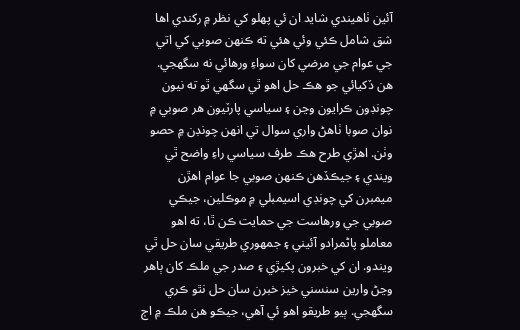آئين ٺاهيندي شايد ان ئي پهلو کي نظر ۾ رکندي اها شق شامل ڪئي وئي هئي ته ڪنهن صوبي کي اتي جي عوام جي مرضي کان سواءِ ورهائي نه سگهجي. هن ڏکيائي جو هڪ حل اهو ٿي سگهي ٿو ته نيون چونڊون ڪرايون وڃن ۽ سياسي پارٽيون هر صوبي ۾ نوان صوبا ٺاهڻ واري سوال تي انهن چونڊن ۾ حصو وٺن. اهڙي طرح هڪ طرف سياسي راءِ واضح ٿي ويندي ۽ جيڪڏهن ڪنهن صوبي جا عوام اهڙن ميمبرن کي چونڊي اسيمبلي ۾ موڪلين، جيڪي صوبي جي ورهاست جي حمايت ڪن ٿا، ته اهو معاملو پاڻمرادو آئيني ۽ جمهوري طريقي سان حل ٿي ويندو. ان کي خبرون پکيڙي ۽ صدر جي ملڪ کان ٻاهر وڃڻ وارين سنسني خيز خبرن سان حل نٿو ڪري سگهجي. ٻيو طريقو اهو ئي آهي، جيڪو هن ملڪ ۾ اڄ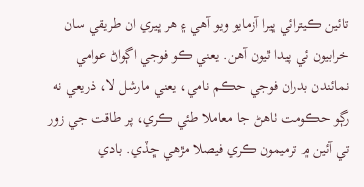تائين ڪيترائي ڀيرا آزمايو ويو آهي ۽ هر ڀيري ان طريقي سان خرابيون ئي پيدا ٿيون آهن. يعني ڪو فوجي اڳواڻ عوامي نمائندن بدران فوجي حڪم نامي، يعني مارشل لا، ذريعي نه رڳو حڪومت ٺاهڻ جا معاملا طئي ڪري، پر طاقت جي زور تي آئين ۾ ترميمون ڪري فيصلا مڙهي ڇڏي. بادي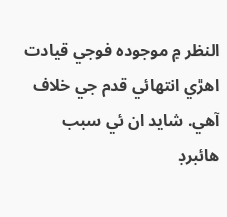النظر ۾ موجوده فوجي قيادت اهڙي انتهائي قدم جي خلاف آهي. شايد ان ئي سبب هائبرڊ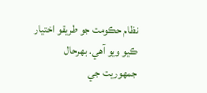نظام حڪومت جو طريقو اختيار ڪيو ويو آهي. بهرحال جمهوريت جي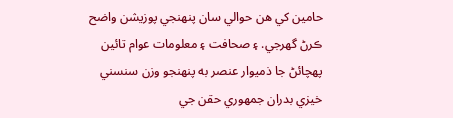حامين کي هن حوالي سان پنهنجي پوزيشن واضح ڪرڻ گهرجي. ۽ صحافت ۽ معلومات عوام تائين پهچائڻ جا ذميوار عنصر به پنهنجو وزن سنسني خيزي بدران جمهوري حقن جي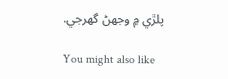پلڙي ۾ وجهڻ گهرجي.

You might also like